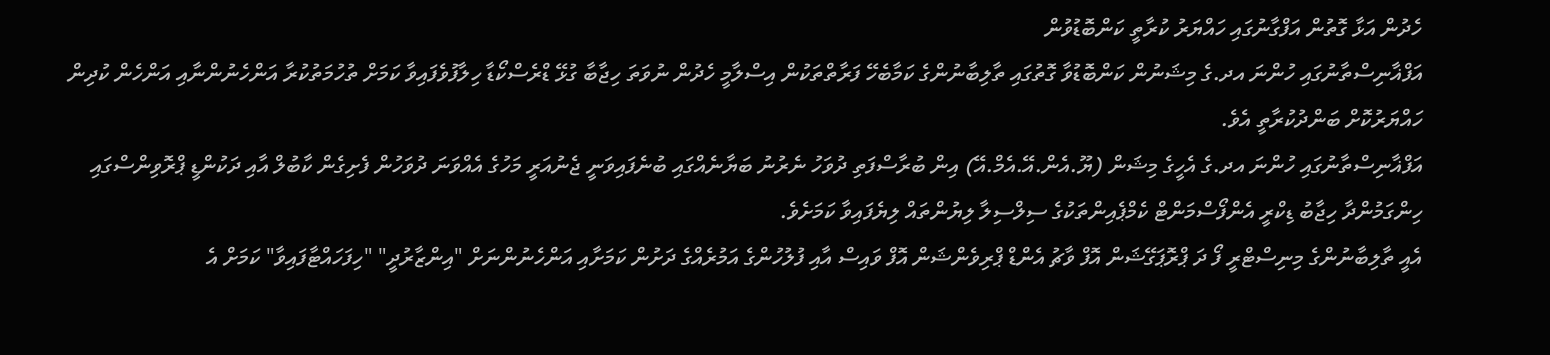ހެދުން އަޅާ ގޮތުން އަފްގާނުގައި ހައްޔަރު ކުރާތީ ކަންބޮޑުވުން
އަފްޣާނިސްތާނުގައި ހުންނަ އދ.ގެ މިޝަނުން ކަންބޮޑުވާ ގޮތުގައި ތާލިބާނުންގެ ކަމާބެހޭ ފަރާތްތަކުން އިސްލާމީ ހެދުން ނުވަތަ ހިޖާބާ ގުޅޭ ޑްރެސްކޯޑާ ހިލާފުވެފައިވާ ކަމަށް ތުހުމަތުކުރާ އަންހެނުންނާއި އަންހެން ކުދިން ހައްޔަރުކޮށް ބަންދުކުރާތީ އެވެ.
އަފްޣާނިސްތާނުގައި ހުންނަ އދ.ގެ އެހީގެ މިޝަން (ޔޫ.އެން.އޭ.އެމް.އޭ) އިން ބުރާސްފަތި ދުވަހު ނެރުނު ބަޔާނެއްގައި ބުނެފައިވަނީ ޖެނުއަރީ މަހުގެ އެއްވަނަ ދުވަހުން ފެށިގެން ކާބުލް އާއި ދަކުންޑީ ޕްރޮވިންސްގައި ހިންގަމުންދާ ހިޖާބު ޑިކްރީ އެންފޯސްމަންޓް ކެމްޕެއިންތަކުގެ ސިލްސިލާ ލިޔުންތައް ލިޔެފައިވާ ކަމަށެވެ.
އެއީ ތާލިބާނުންގެ މިނިސްޓްރީ ފޯ ދަ ޕްރޮޕަގޭޝަން އޮފް ވާޗު އެންޑް ޕްރިވެންޝަން އޮފް ވައިސް އާއި ފުލުހުންގެ އަމުރެއްގެ ދަށުން ކަމަށާއި އަންހެނުންނަށް "އިންޒާރުދީ" "ހިފަހައްޓާފައިވާ" ކަމަށް އެ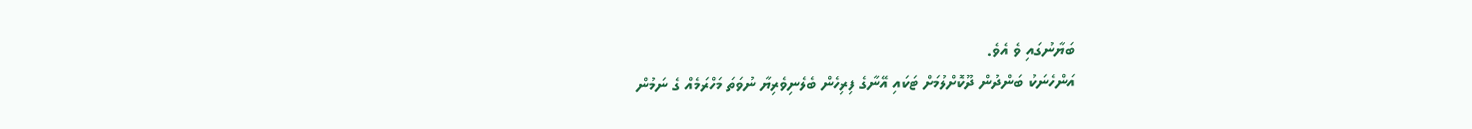ބަޔާނުގައި ވެ އެވެ.
އަންހެނަކު ބަންދުން ދޫކޮށްލުމަށް ޓަކައި އޭނާގެ ފިރިހެން ބެލެނިވެރިޔާ ނުވަތަ މަހްރަމެއް ގެ ނަމުން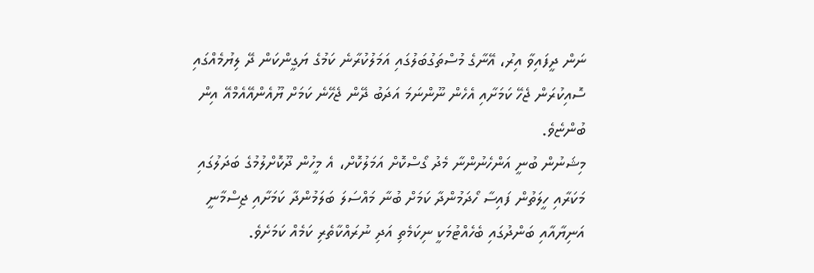ނަން ދީފައިވާ އިރު، އޭނާގެ މުސްތަގުބަލުގައި އަމަލުކުރާނެ ކަމުގެ ޔަގީންކަން ދޭ ލިޔުމެއްގައި ސޮއިކުރަން ޖެހޭ ކަމަށާއި އެހެން ނޫންނަމަ އަދަބު ދޭން ޖެހޭނެ ކަމަށް ޔޫއެންއޭއެމްއޭ އިން ބުންޏެވެ.
މިޝަނުން ބުނީ އަންހެނުންނާ މެދު ގޯސްކޮށް އަމަލުކޮށް، އެ މީހުން ދޫކޮށްލުމުގެ ބަދަލުގައި މަކަރާއި ހީލަތުން ފައިސާ ހޯދަމުންދާ ކަމަށް ބުނާ މައްސަލަ ބަލަމުންދާ ކަމަށާއި ޖިސްމާނީ އަނިޔާއާއި ބަންދުގައި ބެހެއްޓުމަކީ ނިކަމެތި އަދި ނުރައްކާތެރި ކަމެއް ކަމަށެވެ.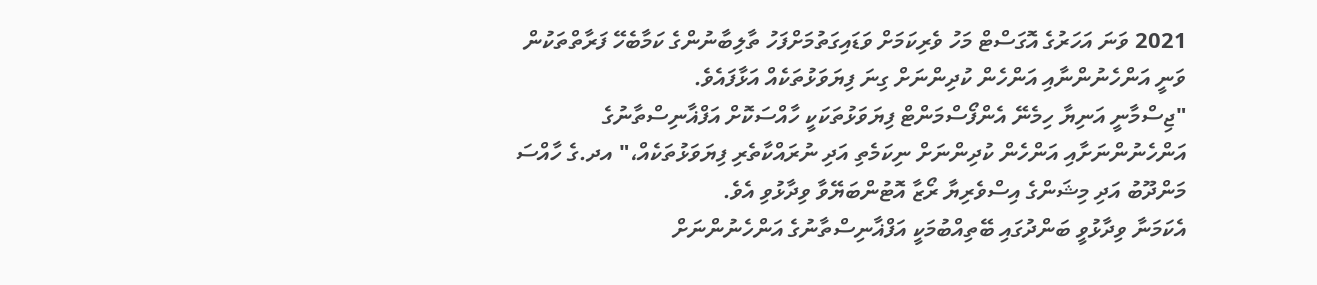2021 ވަނަ އަހަރުގެ އޮގަސްޓް މަހު ވެރިކަމަށް ވަޑައިގަތުމަށްފަހު ތާލިބާނުންގެ ކަމާބެހޭ ފަރާތްތަކުން ވަނީ އަންހެނުންނާއި އަންހެން ކުދިންނަށް ގިނަ ފިޔަވަޅުތަކެއް އަޅާފައެވެ.
"ޖިސްމާނީ އަނިޔާ ހިމެނޭ އެންފޯސްމަންޓް ފިޔަވަޅުތަކަކީ ހާއްސަކޮށް އަފްޣާނިސްތާނުގެ އަންހެނުންނަށާއި އަންހެން ކުދިންނަށް ނިކަމެތި އަދި ނުރައްކާތެރި ފިޔަވަޅުތަކެއް،" އދ.ގެ ހާއްސަ މަންދޫބު އަދި މިޝަންގެ އިސްވެރިޔާ ރޯޒާ އޮޓުންބަޔޭވާ ވިދާޅުވި އެވެ.
އެކަމަނާ ވިދާޅުވީ ބަންދުގައި ބޭތިއްބުމަކީ އަފްޣާނިސްތާނުގެ އަންހެނުންނަށް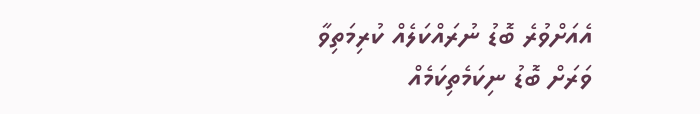އެއަށްވުރެ ބޮޑު ނުރައްކަލެއް ކުރިމަތިވާ ވަރަށް ބޮޑު ނިކަމެތިކަމެއް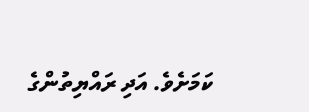ކަމަށެވެ. އަދި ރައްޔިތުންގެ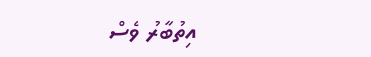އިތުބާރު ވެސް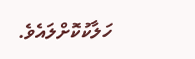ހަލާކުކޮށްލައެވެ.